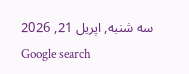سه شنبه, اپریل 21, 2026
Google search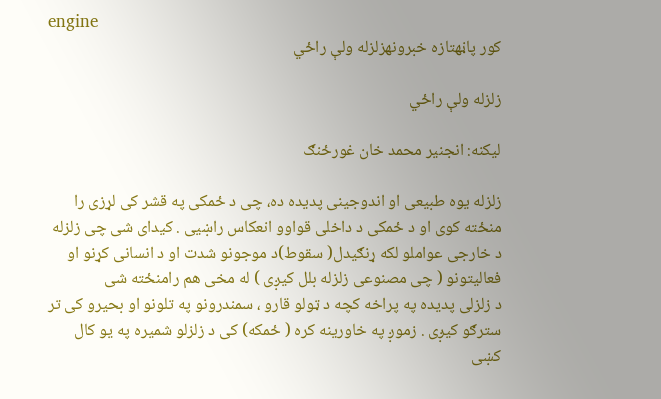engine
کور پاڼهتازه خبرونهزلزله ولې راځي

زلزله ولې راځي

ليکنه: انجنیر محمد خان غورځنګ

زلزله یوه طبیعی او اندوجینی پدیده ده، چی د ځمکی په قشر کی لړزی را منځته کوی او د ځمکی د داخلی قواوو انعکاس راښیی . کیدای شی چی زلزله د خارجی عواملو لکه ړنګیدل( سقوط)د موجونو شدت او د انسانی کړنو او فعالیتونو ( چی مصنوعی زلزله بلل کیږی ) له مخی هم رامنځته شی
د زلزلی پدیده په پراخه کچه د ټولو قارو ، سمندرونو په تلونو او بحیرو کی تر سترګو کیږی . زموږ په خاورینه کره ( ځمکه) کی د زلزلو شمیره په یو کال کښی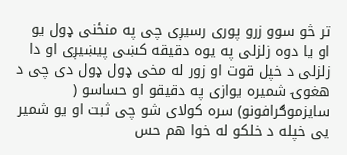تر څو سوو زرو پوری رسیږی چی په منځنی ډول یو او یا دوه زلزلی په یوه دقیقه کښی پیښیږی او دا زلزلی د خپل قوت او زور له مخی ډول ډول دی چی د هغوۍ شمیره یوازی په دقیقو او حساسو ( سایزموګرافونو) سره کولای شو چی ثبت او یو شمیر یی خپله د خلکو له خوا هم حس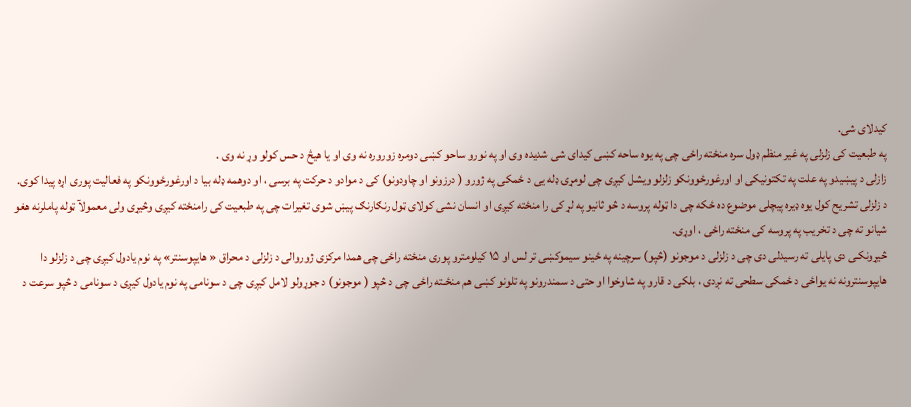کیدلای شی.
په طبعیت کی زلزلی په غیر منظم ډول سره منځته راځی چی په یوه ساحه کښی کیدای شی شدیده وی او په نورو ساحو کښی دومره زوروره نه وی او یا هیڅ د حس کولو وړ نه وی .
زازلی د پیښیدو په علت په تکتونیکی او اورغورځوونکو زلزلو ویشل کیږی چی لومړۍ ډله یی د ځمکی په ژورو ( درزونو او چاودونو) کی د موادو د حرکت په برسی ، او دوهمه ډله بیا د اورغورځوونکو په فعالیت پوری اړه پیدا کوی.
د زلزلی تشریح کول یوه ډیره پیچلی موضوع ده ځکه چی دا ټوله پروسه د څو ثانیو په لړ کی را منځته کیږی او انسان نشی کولای ټول رنګارنګ پیښ شوی تغیرات چی په طبعیت کی رامنځته کیږی وڅیړی ولی معمولآ ټوله پاملرنه هغو شیانو ته چی د تخریب په پروسه کی منځته راځی ، اوړی.
څیړونکـی دی پایلی ته رسیدلی دی چی د زلزلی د موجونو (څپو) سرچینه په ځینو سیموکښی تر لس او ۱۵ کیلومترو پوری منځته راځی چی همدا مرکزی ژوروالی د زلزلی د محراق « هایپوسنتر» په نوم یادول کیږی چی د زلزلو دا هایپوسنترونه نه یواځی د ځمکی سطحی ته نږدی ، بلکی د قارو په شاوخوا او حتی د سمندرونو په تلونو کښی هم منځـته راځی چی د څپو ( موجونو) د جوړولو لامل کیږی چی د سونامی په نوم یادول کیږی د سونامی د څپو سرعت د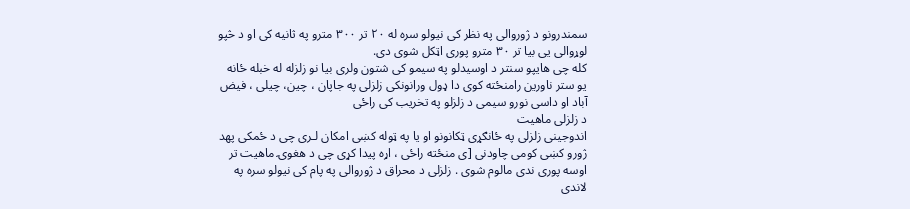سمندرونو د ژوروالی په نظر کی نیولو سره له ۲۰ تر ۳۰۰ مترو په ثانیه کی او د څپو لوړوالی یی بیا تر ۳۰ مترو پوری اټکل شوی دی.
کله چی هایپو سنتر د اوسیدلو په سیمو کی شتون ولری بیا نو زلزله له خبله ځانه یو ستر ناورین رامنځته کوی دا ډول ورانونکی زلزلی په جاپان ، چین، چیلی ، فیض آباد او داسی نورو سیمی د زلزلو په تخریب کی راځی
د زلزلی ماهیت
اندوجینی زلزلی په ځانګړی ټکانونو او یا په ټوله کښی امکان لـری چی د ځمکی پهد ژورو کښی کومی چاودنی [ی منځته راځی ، اړه پیدا کړی چی د هغوۍ ماهیت تر اوسه پوری ندی مالوم شوی . زلزلی د محراق د ژوروالی په پام کی نیولو سره په لاندی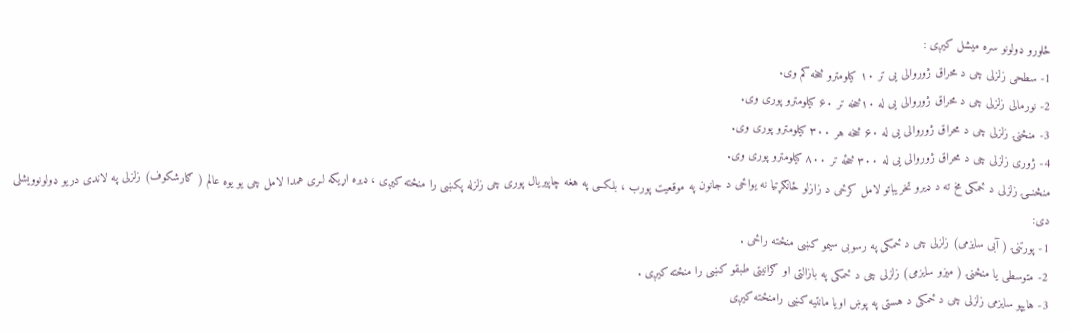څلورو ډولونو سره میشل کیږی :
1- سطحی زلزلی چی د محراق ژوروالی یی تر ۱۰ کیلومترو څخه کم وی.
2- نورمالی زلزلی چی د محراق ژوروالی یی له ۱۰څخه تر ۶۰ کیلومترو پوری وی.
3- منځنۍ زلزلی چی د محراق ژوروالی یی له ۶۰ څخه هر ۳۰۰ کیلومترو پوری وی.
4- ژوری زلزلی چی د محراق ژوروالی یی له ۳۰۰ څځه تر ۸۰۰ کیلومترو پوری وی.
منڅنــۍ زلزلی د ځمکی مخ ته د ډیرو تخریباتو لامل کرځی د زازلو ځانګړتیا نه یواځی د جانون په موقعیت پورب ، بلکــی په هغه چاپیریال پوری چی زلزله پکښی را منځته کیږی ، ډیره اړیکه لـری همدا لامل چی یو یوه عالم ( ګارشکوف) زلزلی په لاندی دریو ډولونوویشلی دی:
1- پورتنۍ ( آبی سایزمی) زلزلی چی د ځمکی په رسوبی سیمو کښی منځته راځی .
2- متوسطی یا منځنۍ ( میزو سایزمی) زلزلی چی د ځمکی په بازالتی او ګرانیتی طبقو کښی را منځته کیږی .
3- هایپو سایزمی زلزلی چی د ځمکی د هستی په پوښ اویا مانتیه کښی رامنځته کیږی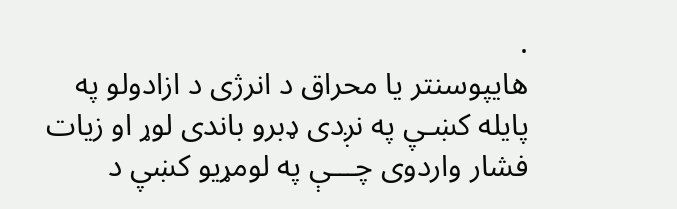.
هایپوسنتر یا محراق د انرژی د ازادولو په پایله کښـۑ په نږدی ډبرو باندی لوړ او زیات فشار واردوی چـــې په لومړیو کښۑ د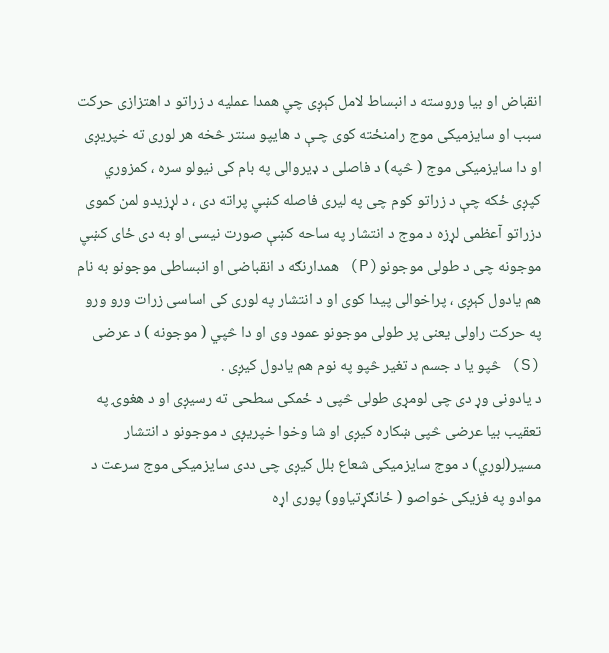انقباض او بیا وروسته د انبساط لامل کېږی چۑ همدا عملیه د زراتو د اهتزازی حرکت سبب او سایزمیکی موج رامنځته کوی چـې د هایپو سنتر څخه هر لوری ته خپریږی او دا سایزمیکی موج ( څپه) د فاصلی د ډیروالی په بام کی نیولو سره ، کمزوري کۑږی ځکه چې د زراتو کوم چی په لیری فاصله کښۑ پراته دی ، د لړزیدو لمن کموی دزراتو آعظمی لړزه د موج د انتشار په ساحه کښې صورت نیسی او به دی ځای کښۑ موجونه چی د طولی موجونو(P) همدارنګه د انقباضی او انبساطی موجونو به نام هم یادول کېږی ، پراخوالی پیدا کوی او د انتشار په لوری کی اساسی زرات ورو ورو په حرکت راولی یعنی پر طولی موجونو عمود وی او دا څپي ( موجونه ) د عرضی (S) څپو یا د جسم د تغیر څپو په نوم هم یادول کیږی .
د یادونی وړ دی چی لومړی طولی څپی د ځمکی سطحی ته رسیږی او د هغوۍ په تعقیب بیا عرضی څپی ښکاره کیږی او شا وخوا خپریږی د موجونو د انتشار مسیر(لوري) د موج سایزمیکی شعاع بلل کیږی چی ددی سایزمیکی موج سرعت د موادو په فزیکی خواصو ( ځانګړتیاوو) پوری اړه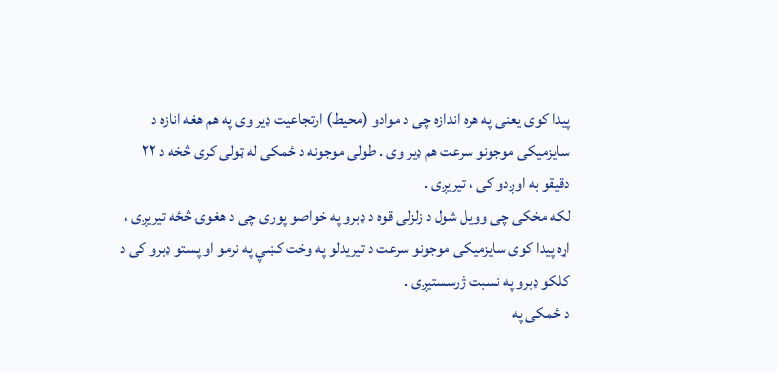پیدا کوی یعنی په هره اندازه چی د موادو (محیط) ارتجاعیت ډیر وی په هم هغه انازه د سایزمیکی موجونو سرعت هم ډیر وی . طولی موجونه د ځمکی له ټولی کری څخه د ۲۲ دقیقو به اوږدو کی ، تیریږی .
لکه مخکی چی وویل شول د زلزلی قوه د ډبرو په خواصو پوری چی د هغوۍ څځه تیریږی ، اړه پیدا کوی سایزمیکی موجونو سرعت د تیریدلو په وخت کښۑ په نرمو او پستو ډبرو کی د کلکو ډبرو په نسبت ژرسستیږی .
د ځمکی په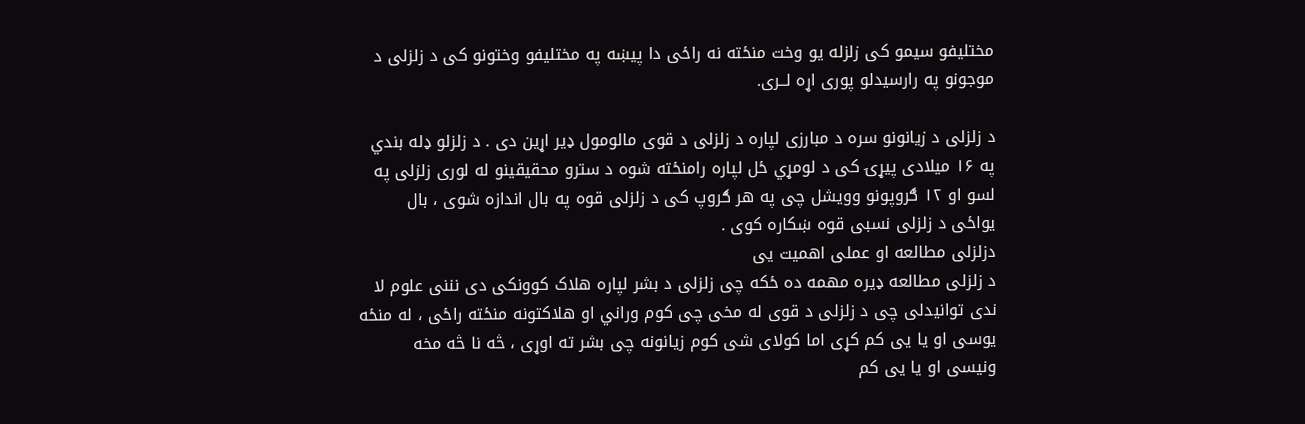مختلیفو سیمو کی زلزله یو وخت منځته نه راځی دا پیښه په مختلیفو وختونو کی د زلزلی د موجونو په رارسیدلو پوری اړه لــری.

د زلزلی د زیانونو سره د مبارزی لپاره د زلزلی د قوی مالومول ډیر اړین دی . د زلزلو ډله بندي په ۱۶ میلادی پیړۍ کی د لومړي ځل لپاره رامنځته شوه د سترو محقیقینو له لوری زلزلی په لسو او ۱۲ ګروپونو وویشل چی په هر ګروپ کی د زلزلی قوه په بال اندازه شوی ، بال یواځی د زلزلی نسبی قوه ښکاره کوی .
دزلزلی مطالعه او عملی اهمیت یی
د زلزلی مطالعه ډیره مهمه ده ځکه چی زلزلی د بشر لپاره هلاک کوونکی دی نننی علوم لا ندی توانیدلی چی د زلزلی د قوی له مخی چی کوم وراني او هلاکتونه منځته راځی ، له منځه یوسی او یا یی کم کړی اما کولای شی کوم زیانونه چی بشر ته اوړی ، څه نا څه مخه ونیسی او یا یی کم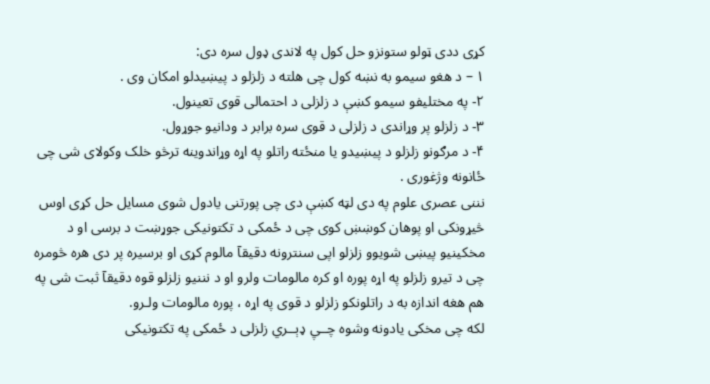کړی ددی ټولو ستونزو حل کول په لاندی ډول سره دی:
۱ – د هغو سیمو به نښه کول چی هلته د زلزلو د پیښیدلو امکان وی .
۲- په مختلیفو سیمو کښې د زلزلی د احتمالی قوی تعینول.
۳- د زلزلو پر وړاندی د زلزلی د قوی سره برابر د ودانیو جوړول.
۴- د مرګونو زلزلو د پیښیدو یا منځته راتلو په اړه وړاندوینه ترڅو خلک وکولای شی چی ځانونه وژغوری .
نننی عصری علوم په دی لټه کښې دی چی پورتنی یادول شوی مسایل حل کړی اوس څیړونکی او پوهان کوښښ کوی چی د ځمکی د تکتونیکی جوړښت د برسی او د مخکینیو پیښی شویوو زلزلو اپی سنترونه دقیقآ مالوم کړی او برسیره پر دی هره څومره چی د تیرو زلزلو په اړه پوره او کره مالومات ولرو او د نننیو زلزلو قوه دقیقآ ثبت شی په هم هغه اندازه به د راتلونکو زلزلو د قوی په اړه ، پوره مالومات ولـرو.
لکه چی مخکی یادونه وشوه چــۑ ډېــري زلزلی د ځمکی په تکتونیکی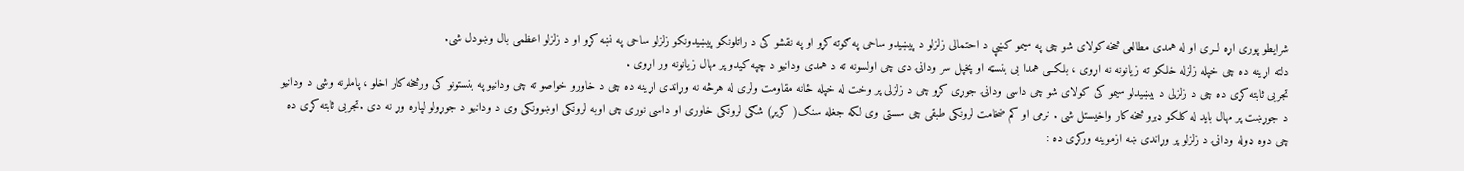شرایطو پوری اړه لــری او له همدی مطالعی څخه کولای شو چی په سیمو کښۑ د احتمالی زلزلو د پیښیدو ساحی په ګوته کړو او په نقشو کی د راتلونکو پیښیدونکو زلزلو ساحی په نښه کړو او د زلزلو اعظمی بال وښودل شی.
دلته اړینه ده چی خپله زلزله خلکو ته زیانونه نه اړوی ، بلکــی همدا بی بنسټه او پخپل سر ودانۍ دی چی اولسونه ته د همدی ودانیو د چپه کیدو پر مهال زیانونه ور اړوی .
تجربی ثابته کړی ده چی د زلزلی د بیښیدلو سیمو کی کولای شو چی داسی ودانۍ جوړی کړو چی د زلزلی پر وخت له خپله ځانه مقاومت ولری له هرڅه نه وړاندی اړینه ده چی د خاورو خواصو ته چی ودانیو په بنستونو کی ورڅخه کار اخلو ، پاملرنه وشی د ودانیو د جوړښت پر مهال باید له کلکو ډبرو څخه کار واخیستل شی . نرمی او کم ضخامت لرونکی طبقی چی سستی وی لکه جغله سنګ( کریړ) شګی لرونکی خاوری او داسی نوری چی اوبه لرونکی اوښوونکی وی د ودانیو د جوړولو لپاره وړ نه دی .تجربی ثابته کړی ده چی دوه ډوله ودانۍ د زلزلو پر وړاندی ښه ازموینه ورکړی ده :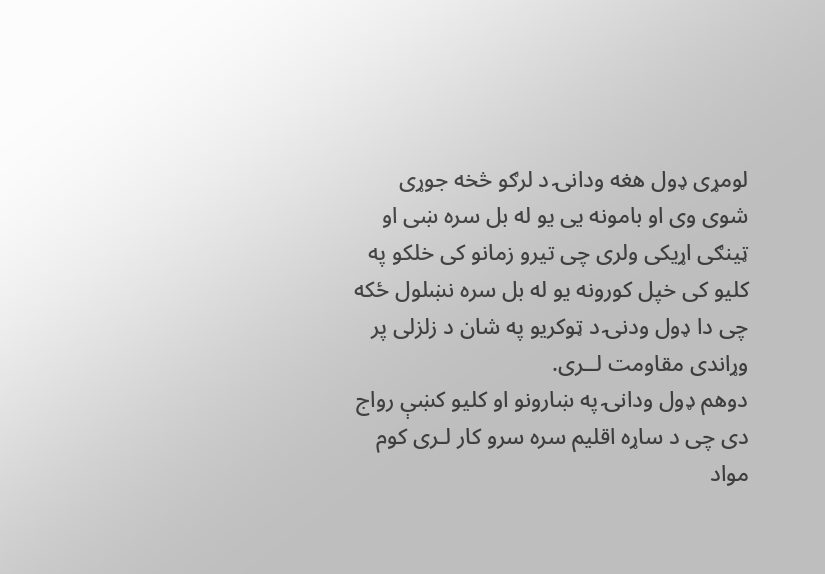لومړی ډول هغه ودانۍ د لرګو څخه جوړی شوی وی او بامونه یی یو له بل سره ښی او ټینګی اړیکی ولری چی تیرو زمانو کی خلکو په کلیو کی خپل کورونه یو له بل سره نښلول ځکه چی دا ډول ودنۍ د ټوکریو په شان د زلزلی پر وړاندی مقاومت لــری.
دوهم ډول ودانۍ په ښارونو او کلیو کښې رواج دی چی د ساړه اقلیم سره سرو کار لـری کوم مواد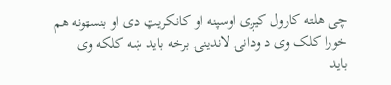چی هلته کارول کیږی اوسپنه او کانکریټ دی او بنسټونه هم خورا کلک وی د ودانۍ لاندینۍ برخه باید ښه کلکه وی
باید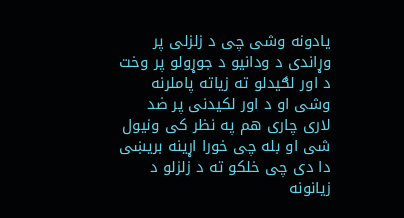یادونه وشی چی د زلزلی پر وړاندی د ودانیو د جوړولو پر وخت د اور لګیدلو ته زیاته پاملرنه وشی او د اور لکیدنی پر ضد لاری چاری هم په نظر کی ونیول شی او بله چی خورا اړینه بریښی دا دی چی خلکو ته د زلزلو د زیانونه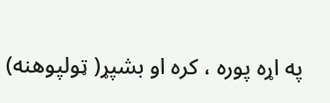په اړه پوره ، کره او بشپړ( ټولپوهنه)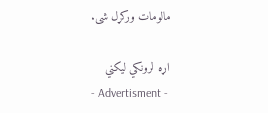مالومات ورکړل شی.

اړه لرونکي ليکني
- Advertisment -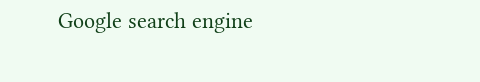Google search engine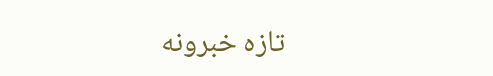تازه خبرونه